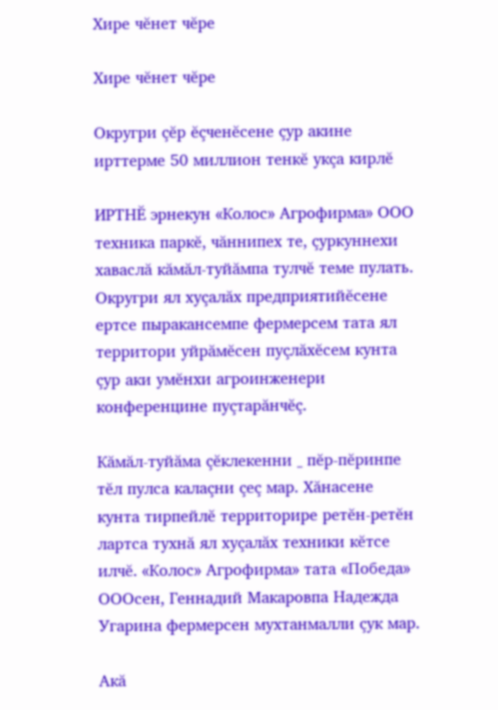Хире чĕнет чĕре

Хире чĕнет чĕре

Округри çĕр ĕçченĕсене çур акине ирттерме 50 миллион тенкĕ укçа кирлĕ

ИРТНĔ эрнекун «Колос» Агрофирма» ООО техника паркĕ, чăннипех те, çуркуннехи хаваслă кăмăл-туйăмпа тулчĕ теме пулать. Округри ял хуçалăх предприятийĕсене ертсе пыракансемпе фермерсем тата ял территори уйрăмĕсен пуçлăхĕсем кунта çур аки умĕнхи агроинженери конференцине пуçтарăнчĕç.

Кăмăл-туйăма çĕклекенни _ пĕр-пĕринпе тĕл пулса калаçни çеç мар. Хăнасене кунта тирпейлĕ территорире ретĕн-ретĕн лартса тухнă ял хуçалăх техники кĕтсе илчĕ. «Колос» Агрофирма» тата «Победа» ОООсен, Геннадий Макаровпа Надежда Угарина фермерсен мухтанмалли çук мар.

Акă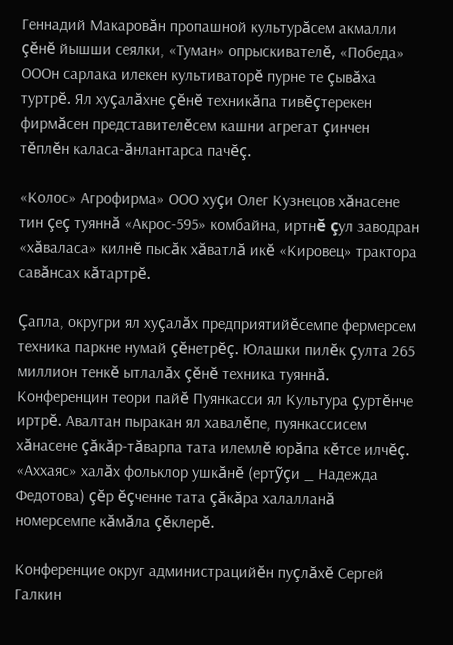Геннадий Макаровăн пропашной культурăсем акмалли çĕнĕ йышши сеялки, «Туман» опрыскивателĕ, «Победа» ОООн сарлака илекен культиваторĕ пурне те çывăха туртрĕ. Ял хуçалăхне çĕнĕ техникăпа тивĕçтерекен фирмăсен представителĕсем кашни агрегат çинчен тĕплĕн каласа-ăнлантарса пачĕç.

«Колос» Агрофирма» ООО хуçи Олег Кузнецов хăнасене тин çеç туяннă «Акрос-595» комбайна, иртнĕ çул заводран «хăваласа» килнĕ пысăк хăватлă икĕ «Кировец» трактора савăнсах кăтартрĕ.

Çапла, округри ял хуçалăх предприятийĕсемпе фермерсем техника паркне нумай çĕнетрĕç. Юлашки пилĕк çулта 265 миллион тенкĕ ытлалăх çĕнĕ техника туяннă. Конференцин теори пайĕ Пуянкасси ял Культура çуртĕнче иртрĕ. Авалтан пыракан ял хавалĕпе, пуянкассисем хăнасене çăкăр-тăварпа тата илемлĕ юрăпа кĕтсе илчĕç. «Аххаяс» халăх фольклор ушкăнĕ (ертỹçи _ Надежда Федотова) çĕр ĕçченне тата çăкăра халалланă номерсемпе кăмăла çĕклерĕ.

Конференцие округ администрацийĕн пуçлăхĕ Сергей Галкин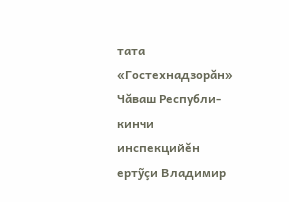тата «Гостехнадзорăн» Чăваш Республи- кинчи инспекцийĕн ертỹçи Владимир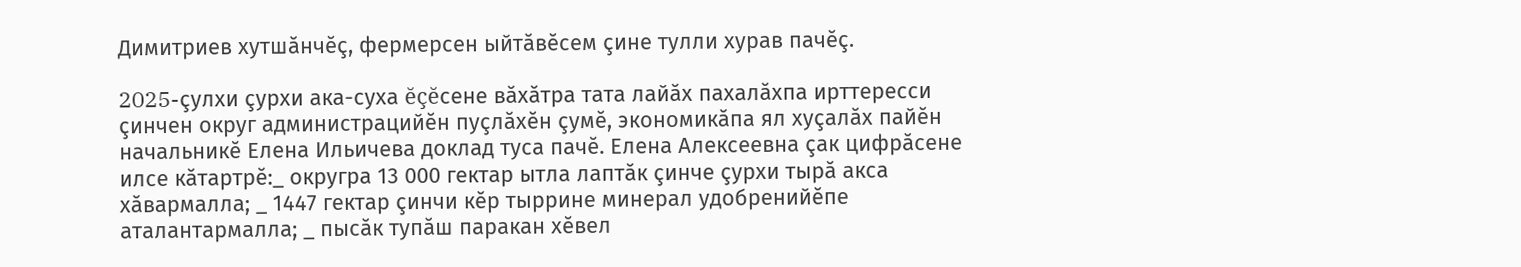Димитриев хутшăнчĕç, фермерсен ыйтăвĕсем çине тулли хурав пачĕç.

2025-çулхи çурхи ака-суха ĕçĕсене вăхăтра тата лайăх пахалăхпа ирттересси çинчен округ администрацийĕн пуçлăхĕн çумĕ, экономикăпа ял хуçалăх пайĕн начальникĕ Елена Ильичева доклад туса пачĕ. Елена Алексеевна çак цифрăсене илсе кăтартрĕ:_ округра 13 000 гектар ытла лаптăк çинче çурхи тырă акса хăвармалла; _ 1447 гектар çинчи кĕр тыррине минерал удобренийĕпе аталантармалла; _ пысăк тупăш паракан хĕвел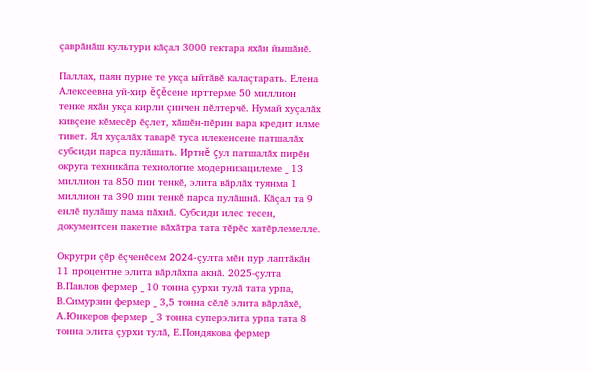çаврăнăш культури кăçал 3000 гектара яхăн йышăнĕ.

Паллах, паян пурне те укçа ыйтăвĕ калаçтарать. Елена Алексеевна уй-хир ĕçĕсене ирттерме 50 миллион тенке яхăн укçа кирли çинчен пĕлтерчĕ. Нумай хуçалăх кивçене кĕмесĕр ĕçлет, хăшĕн-пĕрин вара кредит илме тивет. Ял хуçалăх таварĕ туса илекенсене патшалăх субсиди парса пулăшать. Иртнĕ çул патшалăх пирĕн округа техникăпа технологие модернизацилеме _ 13 миллион та 850 пин тенкĕ, элита вăрлăх туянма 1 миллион та 390 пин тенкĕ парса пулăшнă. Кăçал та 9 енлĕ пулăшу пама пăхнă. Субсиди илес тесен, документсен пакетне вăхăтра тата тĕрĕс хатĕрлемелле.

Округри çĕр ĕçченĕсем 2024-çулта мĕн пур лаптăкăн 11 процентне элита вăрлăхпа акнă. 2025-çулта В.Павлов фермер _ 10 тонна çурхи тулă тата урпа, В.Симурзин фермер _ 3,5 тонна сĕлĕ элита вăрлăхĕ, А.Юнкеров фермер _ 3 тонна суперэлита урпа тата 8 тонна элита çурхи тулă, Е.Пондякова фермер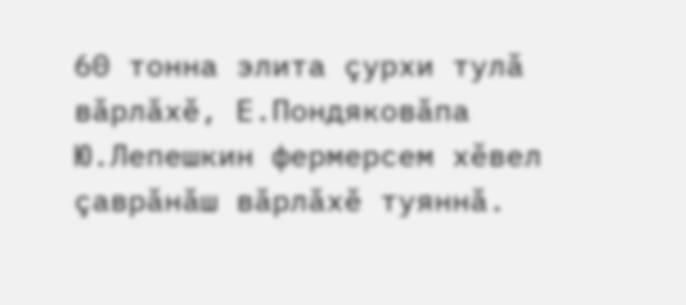60 тонна элита çурхи тулă вăрлăхĕ, Е.Пондяковăпа Ю.Лепешкин фермерсем хĕвел çаврăнăш вăрлăхĕ туяннă.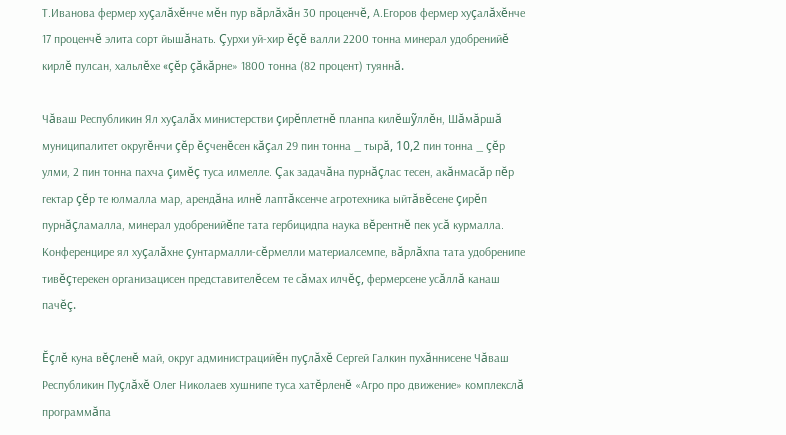Т.Иванова фермер хуçалăхĕнче мĕн пур вăрлăхăн 30 проценчĕ, А.Егоров фермер хуçалăхĕнче 17 проценчĕ элита сорт йышăнать. Çурхи уй-хир ĕçĕ валли 2200 тонна минерал удобренийĕ кирлĕ пулсан, хальлĕхе «çĕр çăкăрне» 1800 тонна (82 процент) туяннă.

Чăваш Республикин Ял хуçалăх министерстви çирĕплетнĕ планпа килĕшỹллĕн, Шăмăршă муниципалитет округĕнчи çĕр ĕçченĕсен кăçал 29 пин тонна _ тырă, 10,2 пин тонна _ çĕр улми, 2 пин тонна пахча çимĕç туса илмелле. Çак задачăна пурнăçлас тесен, акăнмасăр пĕр гектар çĕр те юлмалла мар, арендăна илнĕ лаптăксенче агротехника ыйтăвĕсене çирĕп пурнăçламалла, минерал удобренийĕпе тата гербицидпа наука вĕрентнĕ пек усă курмалла. Конференцире ял хуçалăхне çунтармалли-сĕрмелли материалсемпе, вăрлăхпа тата удобренипе тивĕçтерекен организацисен представителĕсем те сăмах илчĕç, фермерсене усăллă канаш пачĕç.

Ĕçлĕ куна вĕçленĕ май, округ администрацийĕн пуçлăхĕ Сергей Галкин пухăннисене Чăваш Республикин Пуçлăхĕ Олег Николаев хушнипе туса хатĕрленĕ «Агро про движение» комплекслă программăпа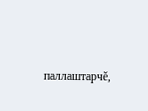паллаштарчĕ,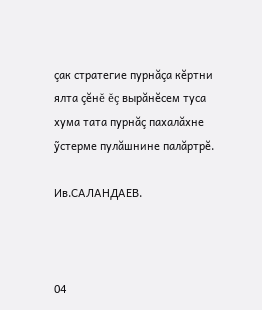çак стратегие пурнăçа кĕртни ялта çĕнĕ ĕç вырăнĕсем туса хума тата пурнăç пахалăхне ỹстерме пулăшнине палăртрĕ.

Ив.САЛАНДАЕВ.



04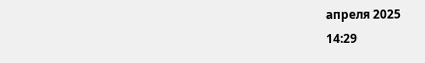апреля 2025
14:29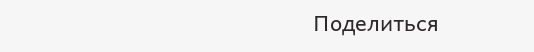Поделиться